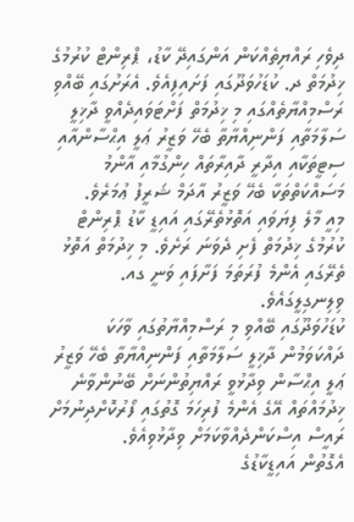ދިވެހި ރައްޔިތެއްކަން އަންގައިދޭ ކާޑު، ޕްރިންޓް ކުރުމުގެ ޚިދުމަތް ދ. ކުޑަހުވަދޫގައި ފަށައިފިއެވެ. އެރަށުގައި ބޭއްވި ރަސްމިއްޔާތެއްގައި މި ޚިދުމަތް ފަށްޓަވައިދެއްވީ ދާޚިލީ ސަލާމަތާއި ފަންނިއްޔާތާ ބެހޭ ވަޒީރު ޢަލީ އިޙްސާންއާއި ސިޓީތަކާއި އިދާރީ ދާއިރާތައް ހިންގުމާއި އާންމު މަސައްކަތްތަކާ ބެހޭ ވަޒީރު އާދަމް ޝަރީފު ޢުމަރެވެ.
މިއީ މާލެ ފިޔަވައި އަތޮޅުތެރޭގައި އައިޑީ ކާޑު ޕްރިންޓް ކުރުމުގެ ޚިދުމަތް ފެށި ދެވަނަ ރަށެވެ. މި ޚިދުމަތް އަތޮޅު ތެރޭގައި އެންމެ ފުރަތަމަ ފަށާފައި ވަނީ ގއ. ވިލިނގިލީގައެވެ.
ކުޑަހުވަދޫގައި ބޭއްވި މި ރަސްމިއްޔާތުގައި ވާހަކަ ދައްކަވަމުން ދާޚިލީ ސަލާމަތާއި ފަންނިއްޔާތާ ބެހޭ ވަޒީރު ޢަލީ އިޙްސާން ވިދާޅުވީ ރައްޔިތުންނަށް ބޭނުންވާނެ ޚިދުމައްތައް އޭގެ އެންމެ ފުރިހަމަ ގޮތުގައި ފޯރުކޮށްދިނުމަށް ރައީސް އިސްކަންދެއްވާކަމަށް ވިދާޅުވިއެވެ.
އެގޮތުން އައިޑީކާޑުގެ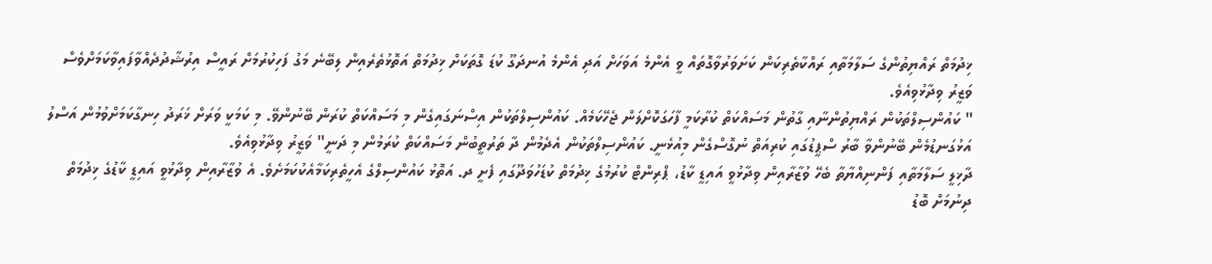ޚިދުމަތް ރައްޔިތުންގެ ސަލާމަތާއި ރައްކާތެރިކަން ކަށަވަރުވާގޮތައް ވީ އެންމެ އަވަހަށް އަދި އެންމެ އުނދަގޫ ކުޑަ ގޮތަކަށް ޚިދުމަތް އަތޮޅުތެރެއިން ލިބޭނެ މަގު ފަހިކުރުމަށް ރައީސް އިރުޝާދުދެއްވާފައިވާކަމަށްވެސް ވަޒީރު ވިދާޅުވިއެވެ.
" ކައުންސިލްތަކުން ރައްޔިތުންނާއި ގާތުން މަސައްކަތް ކުރާކަމީ ފާހަގަކޮށްލަން ޖެހޭކަމެއް. ކައުންސިލްތަކުން އިސްނަގައިގެން މި މަސައްކަތް ކުރަން ބޭނުންވޭ. މި ކަމަކީ ވަރަށް ޚަރަދު ހިނގާކަމަށްވުމުން އަސްލު އަޅުގަނޑުމެން ބޭނުންވާ ބާރު ސްޕީޑުގައި ކުރިއަތް ނުގޮސްގެން މިއުޅެނީ. ކައުންސިލްތަކުން އެދެމުން ދާ ތަރުތީބުން މަސައްކަތް ކުރަމުން މި ދަނީ" ވަޒީރު ވިދާޅުވިއެވެ.
ދާޚިލީ ސަލާމަތާއި ފަންނިއްޔާތާ ބެހޭ ވުޒާރާއިން ވިދާޅުވީ އައިޑީ ކާޑު، ޕްރިންޓް ކުރުމުގެ ޚިދުމަތް ކުޑަހުވަދޫގައި ފެށީ ދ. އަތޮޅު ކައުންސިލްގެ އެހީތެރިކަމާއެކުކަމަށެވެ. އެ ވުޒާރާއިން ވިދާޅުވީ އައިޑީ ކާޑުގެ ޚިދުމަތް ދިނުމަށް ބޮޑު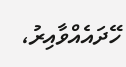ހޭދައެއްވާއިރު،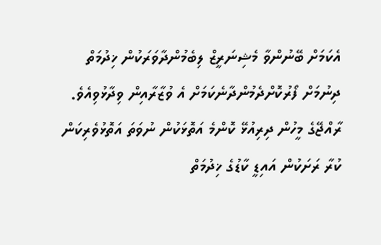އެކަމަށް ބޭނުންވާ މެޝިނަރީޒް ލިބެމުންދާވަރަކުން ޚިދުމަތް ދިނުމަށް ފޯރުކޮށްދެމުންދާނެކަމަށް އެ ވުޒާރާއިން ވިދާޅުވިއެވެ.
ރާއްޖޭގެ މީހުން ދިރިއުޅޭ ކޮންމެ އަތޮޅަކުން ނުވަތަ އަތޮޅުވެރިކަން ކުރާ ރަށަކުން އައިޑީ ކާޑުގެ ޚިދުމަތް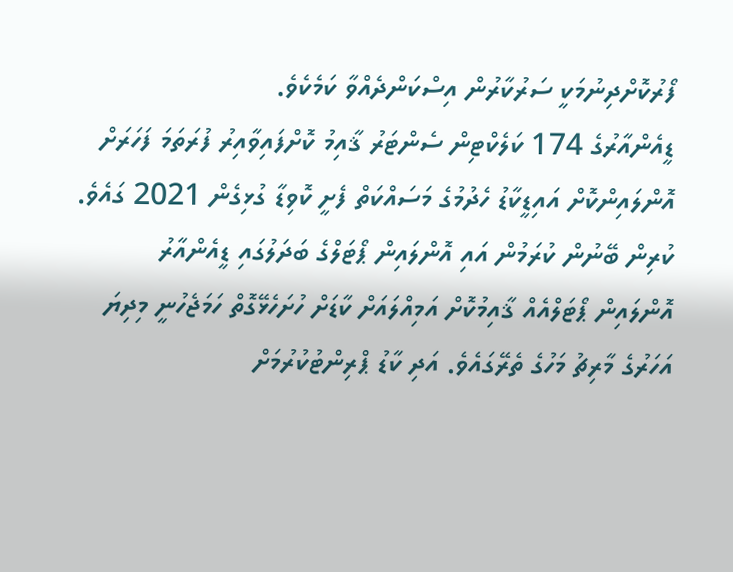ފޯރުކޮށްދިނުމަކީ ސަރުކާރުން އިސްކަންދެއްވާ ކަމެކެވެ.
ޑީއެންއާރުގެ 174 ކަލެކްޓިން ސެންޓަރު ޤާއިމު ކޮށްފައިވާއިރު ފުރަތަމަ ފަހަރަށް އޮންލައިންކޮށް އައިޑީކާޑު ހެދުމުގެ މަސައްކަތް ފެށީ ކޮވިޑާ ގުޅިގެން 2021 ގައެވެ. ކުރިން ބޭނުން ކުރަމުން އައި އޮންލައިން ޕޯޓަލްގެ ބަދަލުގައި ޑީއެންއާރު އޮންލައިން ޕޯޓަލްއެއް ޤާއިމުކޮށް އަމިއްލައަށް ކާޑަށް ހުށަހެޅޭގޮތް ހަމަޖެހުނީ މިދިޔަ އަހަރުގެ މާރިޗު މަހުގެ ތެރޭގައެވެ. އަދި ކާޑު ޕްރިންޓުކުރުމަށް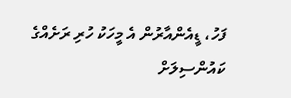ފަހު، ޑީއެންއާރުން އެ މީހަކު ހުރި ރަށެއްގެ ކައުންސިލަށް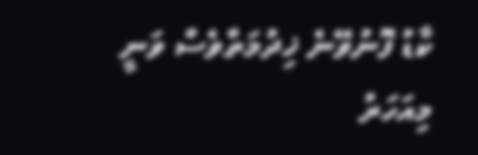ކާޑު ފޮނުވޭނެ ޚިދުމަތްވެސް ވަނީ މިއަހަރު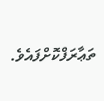ތަޢާރަފްކޮށްފައެވެ.